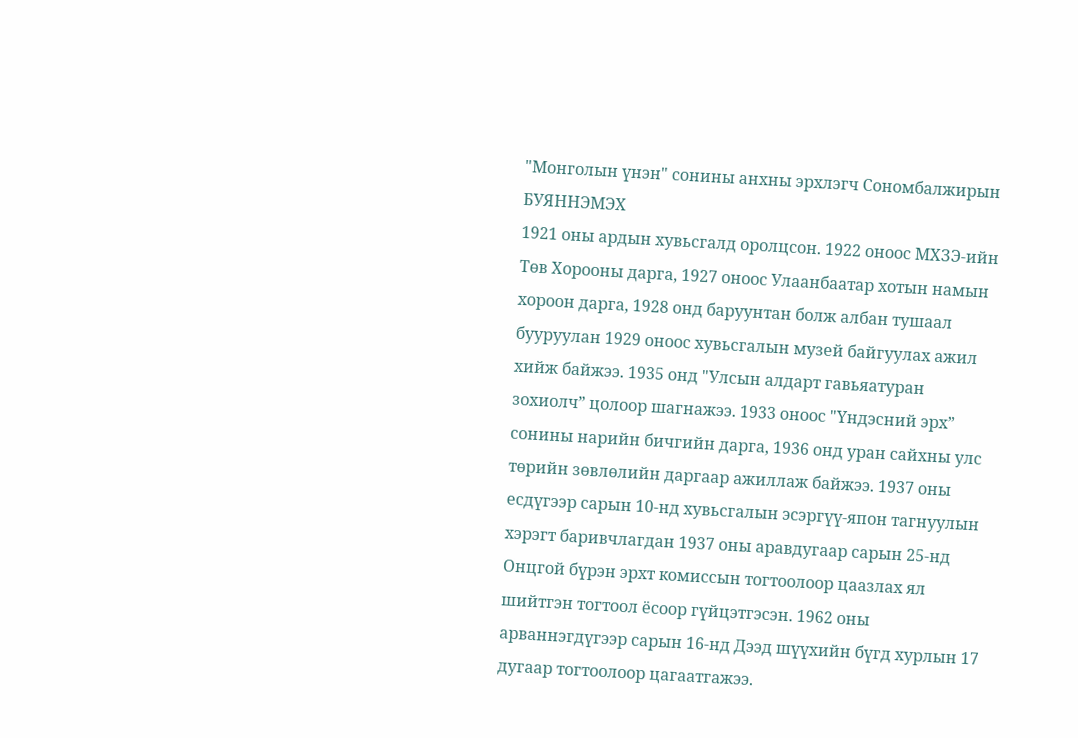"Монголын үнэн" сонины анхны эрхлэгч Сономбалжирын БУЯННЭМЭХ
1921 оны ардын хувьсгалд оролцсон. 1922 оноос МХЗЭ-ийн Төв Хорооны дарга, 1927 оноос Улаанбаатар хотын намын хороон дарга, 1928 онд баруунтан болж албан тушаал бууруулан 1929 оноос хувьсгалын музей байгуулах ажил хийж байжээ. 1935 онд "Улсын алдарт гавьяатуран зохиолч” цолоор шагнажээ. 1933 оноос "Үндэсний эрх” сонины нарийн бичгийн дарга, 1936 онд уран сайхны улс төрийн зөвлөлийн даргаар ажиллаж байжээ. 1937 оны есдүгээр сарын 10-нд хувьсгалын эсэргүү-япон тагнуулын хэрэгт баривчлагдан 1937 оны аравдугаар сарын 25-нд Онцгой бүрэн эрхт комиссын тогтоолоор цаазлах ял шийтгэн тогтоол ёсоор гүйцэтгэсэн. 1962 оны арваннэгдүгээр сарын 16-нд Дээд шүүхийн бүгд хурлын 17 дугаар тогтоолоор цагаатгажээ.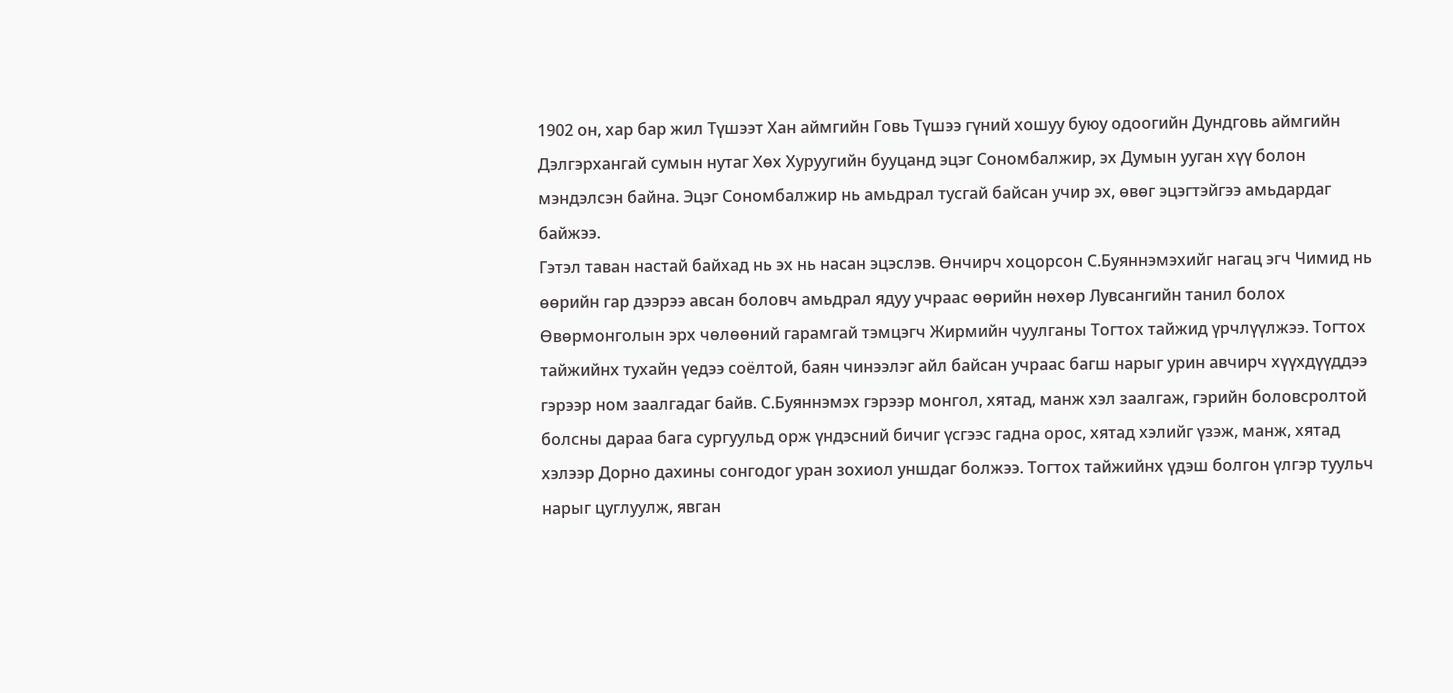1902 он, хар бар жил Түшээт Хан аймгийн Говь Түшээ гүний хошуу буюу одоогийн Дундговь аймгийн Дэлгэрхангай сумын нутаг Хөх Хуруугийн бууцанд эцэг Сономбалжир, эх Думын ууган хүү болон мэндэлсэн байна. Эцэг Сономбалжир нь амьдрал тусгай байсан учир эх, өвөг эцэгтэйгээ амьдардаг байжээ.
Гэтэл таван настай байхад нь эх нь насан эцэслэв. Өнчирч хоцорсон С.Буяннэмэхийг нагац эгч Чимид нь өөрийн гар дээрээ авсан боловч амьдрал ядуу учраас өөрийн нөхөр Лувсангийн танил болох Өвөрмонголын эрх чөлөөний гарамгай тэмцэгч Жирмийн чуулганы Тогтох тайжид үрчлүүлжээ. Тогтох тайжийнх тухайн үедээ соёлтой, баян чинээлэг айл байсан учраас багш нарыг урин авчирч хүүхдүүддээ гэрээр ном заалгадаг байв. С.Буяннэмэх гэрээр монгол, хятад, манж хэл заалгаж, гэрийн боловсролтой болсны дараа бага сургуульд орж үндэсний бичиг үсгээс гадна орос, хятад хэлийг үзэж, манж, хятад хэлээр Дорно дахины сонгодог уран зохиол уншдаг болжээ. Тогтох тайжийнх үдэш болгон үлгэр туульч нарыг цуглуулж, явган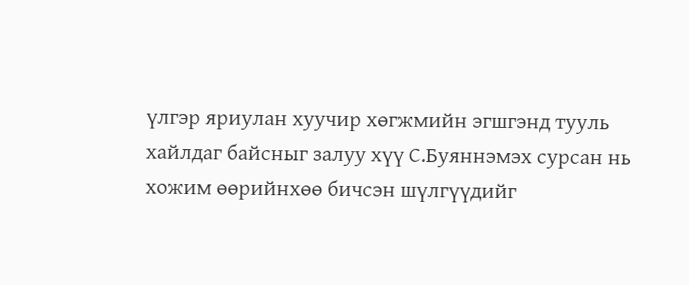үлгэр яриулан хуучир хөгжмийн эгшгэнд тууль хайлдаг байсныг залуу хүү С.Буяннэмэх сурсан нь хожим өөрийнхөө бичсэн шүлгүүдийг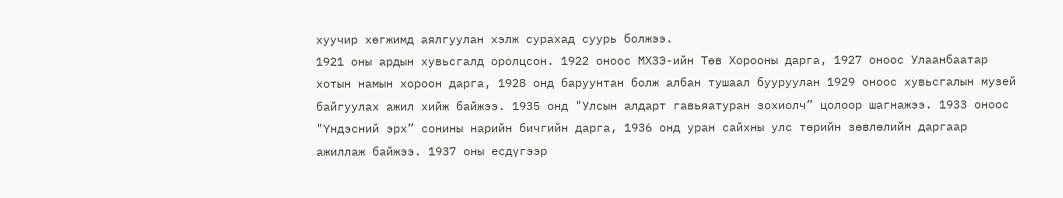хуучир хөгжимд аялгуулан хэлж сурахад суурь болжээ.
1921 оны ардын хувьсгалд оролцсон. 1922 оноос МХЗЭ-ийн Төв Хорооны дарга, 1927 оноос Улаанбаатар хотын намын хороон дарга, 1928 онд баруунтан болж албан тушаал бууруулан 1929 оноос хувьсгалын музей байгуулах ажил хийж байжээ. 1935 онд "Улсын алдарт гавьяатуран зохиолч” цолоор шагнажээ. 1933 оноос "Үндэсний эрх” сонины нарийн бичгийн дарга, 1936 онд уран сайхны улс төрийн зөвлөлийн даргаар ажиллаж байжээ. 1937 оны есдүгээр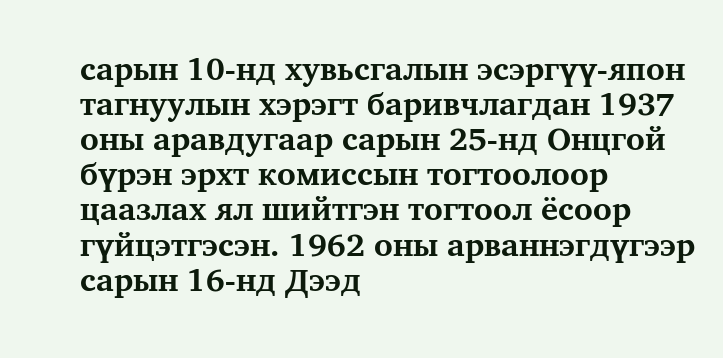сарын 10-нд хувьсгалын эсэргүү-япон тагнуулын хэрэгт баривчлагдан 1937 оны аравдугаар сарын 25-нд Онцгой бүрэн эрхт комиссын тогтоолоор цаазлах ял шийтгэн тогтоол ёсоор гүйцэтгэсэн. 1962 оны арваннэгдүгээр сарын 16-нд Дээд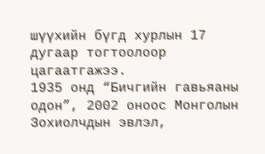шүүхийн бүгд хурлын 17 дугаар тогтоолоор цагаатгажээ.
1935 онд “Бичгийн гавьяаны одон”, 2002 оноос Монголын Зохиолчдын эвлэл,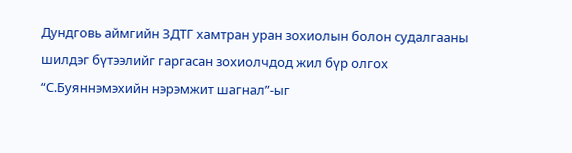Дундговь аймгийн ЗДТГ хамтран уран зохиолын болон судалгааны шилдэг бүтээлийг гаргасан зохиолчдод жил бүр олгох “С.Буяннэмэхийн нэрэмжит шагнал”-ыг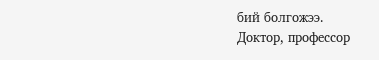бий болгожээ.
Доктор, профессор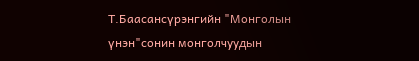Т.Баасансүрэнгийн "Монголын үнэн"сонин монголчуудын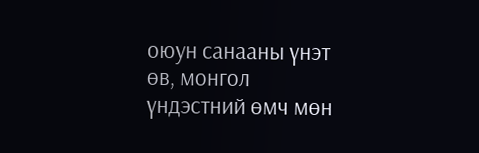оюун санааны үнэт өв, монгол үндэстний өмч мөн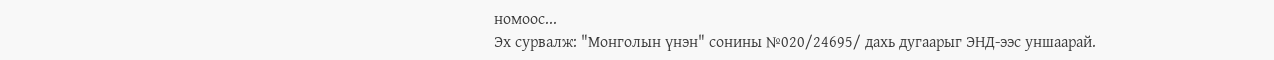номоос...
Эх сурвалж: "Монголын үнэн" сонины №020/24695/ дахь дугаарыг ЭНД-ээс уншаарай.